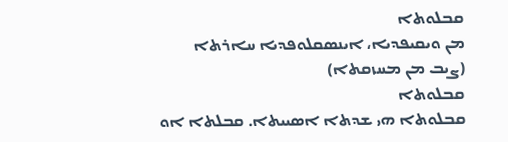ܩܒܠܘܬܐ
ܡܢ ܘܝܩܝܦܕܝܐ، ܐܝܢܣܩܠܘܦܕܝܐ ܚܐܪܬܐ
(ܨܝܒ ܡܢ ܡܚܙܩܬܐ)
ܩܒܠܘܬܐ
ܩܒܠܘܬܐ ܗܝ ܫܕܬܐ ܐܣܝܝܬܐ. ܩܒܠܬܐ ܐܘ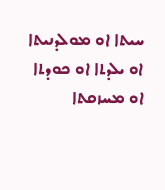ܚܝܬܐ ܐܘ ܡܘܠܕܢܝܬܐ ܐܘ ܝܠܕܬܐ ܐܘ ܟܘܕܬܐ ܐܘ ܡܚܙܩܬܐ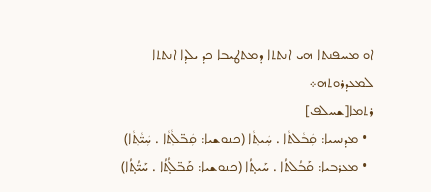ܐܘ ܡܚܦܢܬܐ ܗܝ ܐܢܬܬܐ ܕܡܬܛܝܒܐ ܟܕ ܝܠܕܐ ܐܢܬܬܐ ܠܡܥܕܪܘܬܗ܀
ܪܬܡܐ[ܫܚܠܦ]
  • ܡܕܢܚܝܐ: ܩܲܒܵܠܬܵܐ . ܚܲܝܬ݂ܵܐ (ܟܢܘܫܝܐ: ܩܲܒ̈ܠܵܬ݂ܵܐ . ܚܲܝ̈ܵܬ݂ܵܐ)
  • ܡܥܪܒܝܐ: ܩܰܒܳܠܬܳܐ . ܚܰܝܬ̥ܳܐ (ܟܢܘܫܝܐ: ܩܰܒ̈ܠܳܬ̥ܳܐ . ܚܰܝ̈ܳܬ̥ܳܐ)